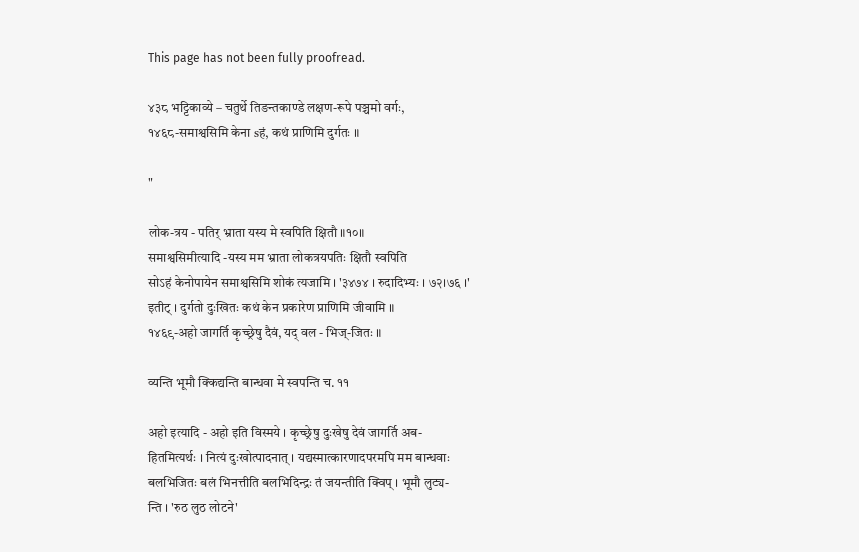This page has not been fully proofread.

४३८ भट्टिकाव्ये – चतुर्थे तिङन्तकाण्डे लक्षण-रूपे पञ्चमो वर्गः,
१४६८-समाश्वसिमि केना sहं, कथं प्राणिमि दुर्गतः ॥

"

लोक-त्रय - पतिर् भ्राता यस्य मे स्वपिति क्षितौ ॥१०॥
समाश्वसिमीत्यादि -यस्य मम भ्राता लोकत्रयपतिः क्षितौ स्वपिति
सोऽहं केनोपायेन समाश्वसिमि शोकं त्यजामि । '३४७४ । रुदादिभ्यः । ७२।७६ ।'
इतीट् । दुर्गतो दुःखितः कथं केन प्रकारेण प्राणिमि जीवामि ॥
१४६९-अहो जागर्ति कृच्छ्रेषु दैवं, यद् वल - भिज्-जितः ॥

व्यन्ति भूमौ क्किद्यन्ति बान्धवा मे स्वपन्ति च. ११

अहो इत्यादि - अहो इति विस्मये । कृच्छ्रेषु दुःखेषु देवं जागर्ति अब-
हितमित्यर्थः । नित्यं दुःखोत्पादनात् । यद्यस्मात्कारणादपरमपि मम बान्धवाः
बलभिजितः बलं भिनत्तीति बलभिदिन्द्रः तं जयन्तीति क्विप् । भूमौ लुट्य-
न्ति । 'रुठ लुठ लोटने'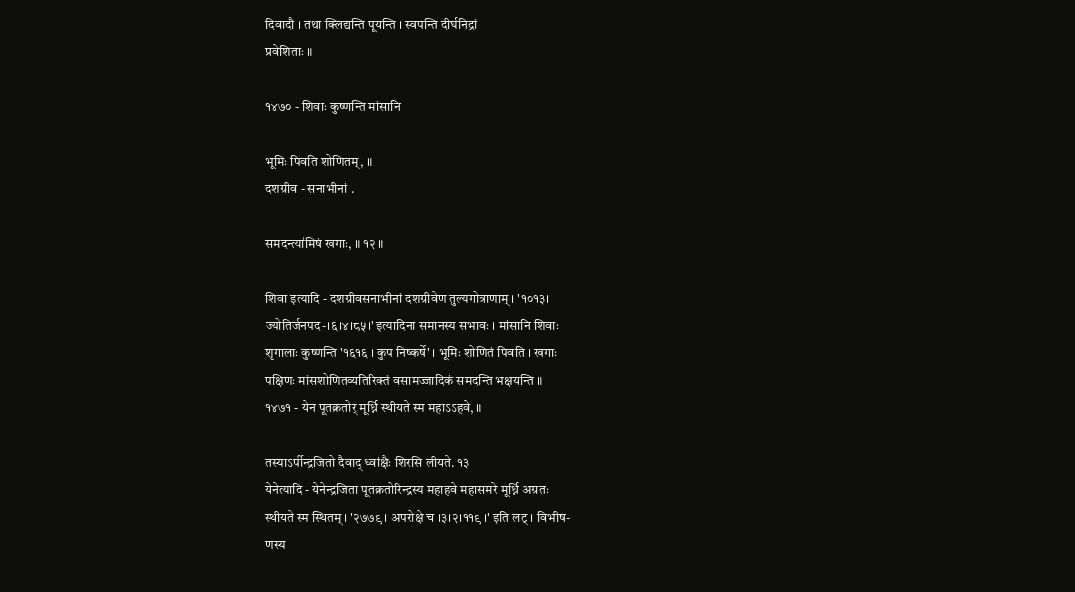दिवादौ । तथा क्लिद्यन्ति पूयन्ति । स्वपन्ति दीर्घनिद्रां
प्रवेशिताः ॥

१४७० - शिवाः कुष्णन्ति मांसानि

भूमिः पिवति शोणितम्, ॥
दशग्रीव - सनाभीनां .

समदन्त्या॑मिषं खगाः, ॥ १२ ॥

शिवा इत्यादि - दशग्रीवसनाभीनां दशग्रीवेण तुल्यगोत्राणाम् । '१०१३।
ज्योतिर्जनपद-।६।४।८५।' इत्यादिना समानस्य सभावः । मांसानि शिवाः
शृगालाः कुष्णन्ति '१६१६ । कुप निष्कर्षे' । भूमिः शोणितं पिवति । खगाः
पक्षिणः मांसशोणितव्यतिरिक्तं वसामज्जादिकं समदन्ति भक्षयन्ति ॥
१४७१ - येन पूतक्रतोर् मूर्ध्नि स्थीयते स्म महाऽऽहवे, ॥

तस्याऽर्पीन्द्रजितो दैवाद् ध्वांक्षैः शिरसि लीयते. १३
येनेत्यादि - येनेन्द्रजिता पूतक्रतोरिन्द्रस्य महाहवे महासमरे मूर्ध्नि अग्रतः
स्थीयते स्म स्थितम् । '२७७९ । अपरोक्षे च ।३।२।११९ ।' इति लट् । विभीष-
णस्य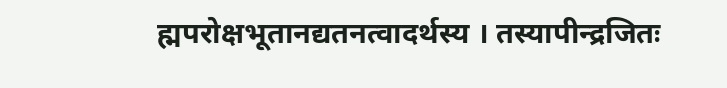ह्मपरोक्षभूतानद्यतनत्वादर्थस्य । तस्यापीन्द्रजितः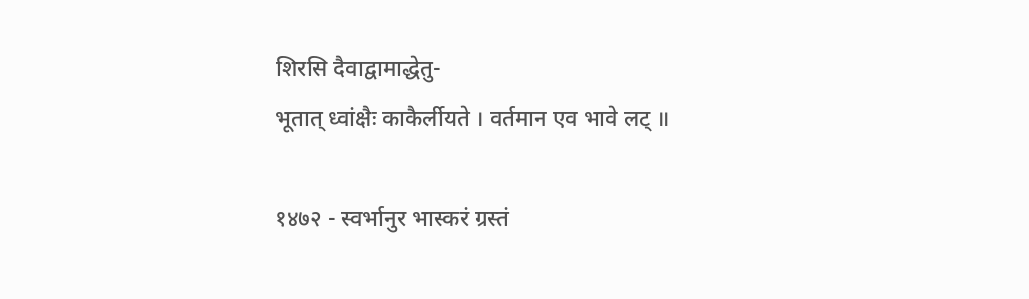शिरसि दैवाद्वामाद्धेतु-
भूतात् ध्वांक्षैः काकैर्लीयते । वर्तमान एव भावे लट् ॥

१४७२ - स्वर्भानुर भास्करं ग्रस्तं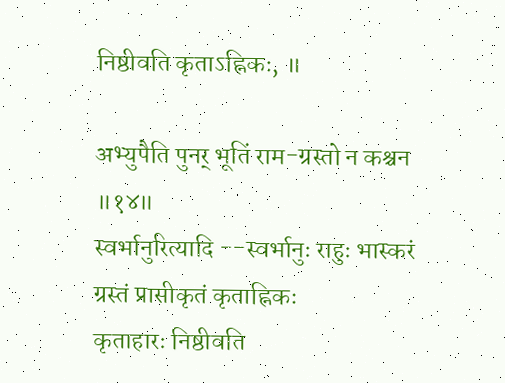निष्ठीवति कृताऽह्निकः, ॥

अभ्युपैति पुनर् भूतिं राम-ग्रस्तो न कश्चन ॥१४॥
स्वर्भानुरित्यादि --स्वर्भानुः राहुः भास्करं ग्रस्तं प्रासीकृतं कृताह्निकः
कृताहारः निष्ठीवति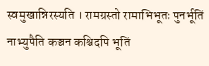स्वमुखान्निरस्यति । रामग्रस्तो रामाभिभूतः पुनर्भूतिं
नाभ्युपैति कञ्चन कश्चिदपि भूतिं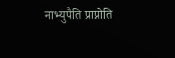नाभ्युपैति प्राप्नोति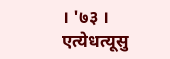। '७३ । एत्येधत्यूसु